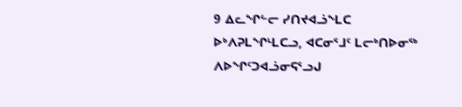9 ᐃᓚᖏᓪᓕ ᓯᑎᔪᐊᓘᖕᒪᑕ ᐅᒃᐱᕈᒪᖏᒻᒪᑕᓗ, ᐊᑕᓂᕐᒧᑦ ᒪᓕᒃᑎᐅᓂᖅ ᐱᐅᖏᑦᑐᐊᓘᓂᕋᕐᓗᒍ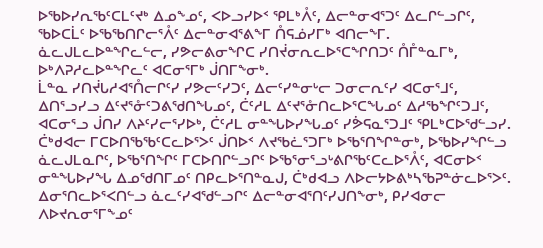ᐅᖃᐅᓯᕆᖃᑦᑕᒪᑦᔪᒃ ᐃᓄᖕᓄᑦ, ᐸᐅᓗᓯᐅᑉ ᕿᒪᒃᐰᑦ, ᐃᓕᓐᓂᐊᕐᑐᑦ ᐃᓚᒋᓪᓗᒋᑦ, ᖃᐅᑕᒫᑦ ᐅᖃᖃᑎᒋᓕᕐᐰᑦ ᐃᓕᓐᓂᐊᕐᕕᖕᒥ ᑍᕋᓅᓯᒥᒃ ᐊᑎᓕᖕᒥ.
ᓈᓚᒍᒪᓚᐅᓐᖏᓚᓪᓕ, ᓯᕗᓕᕕᓂᖏᑕ ᓯᑎᔫᓂᕆᓚᐅᕐᑕᖏᑎᑐᑦ ᑍᒤᓐᓇᒥᒃ, ᐅᒃᐱᕈᓱᓚᐅᓐᖏᓚᑦ ᐊᑕᓂᕐᒥᒃ ᒎᑎᒥᖕᓂᒃ.
ᒫᓐᓇ ᓯᑎᔫᒐᓱᐊᕐᑍᓕᒋᑦᓯ ᓯᕗᓕᑦᓯᑐᑦ, ᐃᓕᑦᓯᓐᓂᒡᓕ ᑐᓂᓕᕆᑦᓯ ᐊᑕᓂᕐᒧᑦ, ᐃᑎᕐᓗᓯᓗ ᐃᑦᔪᕐᓁᑦᑐᕕᖁᑎᖓᓄᑦ, ᑖᑦᓱᒪ ᐃᑦᔪᕐᓁᑎᓚᐅᕐᑕᖓᓄᑦ ᐃᓱᖃᖏᑦᑐᒧᑦ, ᐊᑕᓂᕐᓗ ᒎᑎᓯ ᐱᔨᑦᓯᓕᕐᓯᐅᒃ, ᑖᑦᓱᒪ ᓂᓐᖓᐅᓯᖓᓄᑦ ᓯᕘᕋᓇᕐᑐᒧᑦ ᕿᒪᒃᑕᐅᖁᓪᓗᓯ.
ᑖᒃᑯᐊᓕ ᒥᑕᐅᑎᖃᖃᑦᑕᓚᐅᕐᐳᑦ ᒎᑎᐅᑉ ᐱᔪᖃᓛᕐᑐᒥᒃ ᐅᖃᕐᑎᖏᓐᓂᒃ, ᐅᖃᐅᓯᖏᓪᓗ ᓈᓚᒍᒪᓇᒋᑦ, ᐅᖃᕐᑎᖏᑦ ᒥᑕᐅᑎᒋᓪᓗᒋᑦ ᐅᖃᕐᓂᕐᓗᒡᕕᒋᖃᑦᑕᓚᐅᕐᐰᑦ, ᐊᑕᓂᐅᑉ ᓂᓐᖓᐅᓯᖓ ᐃᓄᖁᑎᒥᓄᑦ ᑎᑭᓚᐅᕐᑎᓐᓇᒍ, ᑖᒃᑯᐊᓗ ᐱᐅᓕᔭᐅᕕᒃᓴᖃᕈᓐᓃᓚᐅᕐᐳᑦ.
ᐃᓂᕐᑎᓚᐅᕐᐸᑎᓪᓗ ᓈᓚᑦᓯᐊᖁᓪᓗᒋᑦ ᐃᓕᓐᓂᐊᕐᑎᑦᓯᒍᑎᖕᓂᒃ, ᑭᓯᐊᓂᓕ ᐱᐅᔪᕆᓂᕐᒥᖕᓄᑦ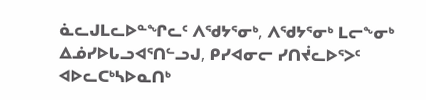ᓈᓚᒍᒪᓚᐅᓐᖏᓚᑦ ᐱᖁᔭᕐᓂᒃ, ᐱᖁᔭᕐᓂᒃ ᒪᓕᖕᓂᒃ ᐃᓅᓯᐅᒐᓗᐊᕐᑎᓪᓗᒍ, ᑭᓯᐊᓂᓕ ᓯᑎᔫᓚᐅᕐᐳᑦ ᐊᐅᓚᑕᒃᓴᐅᓇᑎᒃ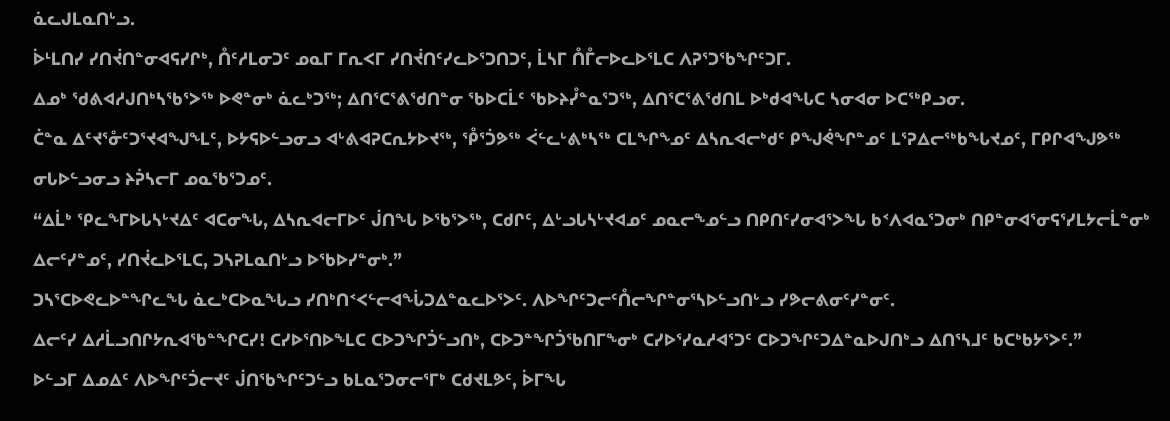ᓈᓚᒍᒪᓇᑎᒡᓗ.
ᐆᒻᒪᑎᓯ ᓯᑎᔫᑎᓐᓂᐊᕋᓯᒋᒃ, ᑍᑦᓱᒪᓂᑐᑦ ᓄᓇᒥ ᒥᕆᐸᒥ ᓯᑎᔫᑎᑦᓯᓚᐅᕐᑐᑎᑐᑦ, ᒫᓴᒥ ᑍᒤᓕᐅᓚᐅᕐᒪᑕ ᐱᕈᕐᑐᖃᖏᑦᑐᒥ.
ᐃᓄᒃ ᖁᕕᐊᓱᒍᑎᒃᓴᖃᕐᐳᖅ ᐅᕙᓐᓂᒃ ᓈᓚᒃᑐᖅ; ᐃᑎᕐᑕᕐᕕᖁᑎᓐᓂ ᖃᐅᑕᒫᑦ ᖃᐅᔨᓮᓐᓇᕐᑐᖅ, ᐃᑎᕐᑕᕐᕕᖁᑎᒪ ᐅᒃᑯᐊᖓᑕ ᓴᓂᐊᓂ ᐅᑕᖅᑭᓗᓂ.
ᑖᓐᓇ ᐃᑦᔪᕐᓁᑦᑐᕐᔪᐊᖑᖕᒪᑦ, ᐅᔭᕋᐅᓪᓗᓂᓗ ᐊᒡᕕᐊᕈᑕᕆᔭᐅᔪᖅ, ᕾᕐᑑᕗᖅ ᐹᓪᓚᒡᕕᒃᓴᖅ ᑕᒪᖏᖕᓄᑦ ᐃᓴᕆᐊᓕᒃᑯᑦ ᑭᖑᕚᖏᓐᓄᑦ ᒪᕐᕈᐃᓕᖅᑲᖓᔪᓄᑦ, ᒥᑭᒋᐊᖑᕗᖅ ᓂᒐᐅᓪᓗᓂᓗ ᔨᕉᓴᓕᒥ ᓄᓇᖃᕐᑐᓄᑦ.
“ᐃᒫᒃ ᕿᓚᖕᒥᐅᒐᓴᒡᔪᐃᑦ ᐊᑕᓂᖓ, ᐃᓴᕆᐊᓕᒥᐅᑦ ᒎᑎᖓ ᐅᖃᕐᐳᖅ, ᑕᑯᒋᑦ, ᐃᒡᓗᒐᓴᒡᔪᐊᓄᑦ ᓄᓇᓕᖕᓄᓪᓗ ᑎᑭᑎᑦᓯᓂᐊᕐᐳᖓ ᑲᑉᐱᐊᓇᕐᑐᓂᒃ ᑎᑭᓐᓂᐊᕐᓂᕋᕐᓯᒪᔭᓕᒫᓐᓂᒃ ᐃᓕᑦᓯᓐᓄᑦ, ᓯᑎᔫᓚᐅᕐᒪᑕ, ᑐᓴᕈᒪᓇᑎᒡᓗ ᐅᖃᐅᓯᓐᓂᒃ.”
ᑐᓴᕐᑕᐅᕙᓚᐅᓐᖏᓚᖓ ᓈᓚᒃᑕᐅᓇᖓᓗ ᓯᑎᒃᑎᑉᐸᓪᓕᐊᖔᑐᐃᓐᓇᓚᐅᕐᐳᑦ. ᐱᐅᖏᑦᑐᓕᑦᑍᓕᖏᓐᓂᕐᓴᐅᓪᓗᑎᒡᓗ ᓯᕗᓕᕕᓂᑦᓯᓐᓂᑦ.
ᐃᓕᑦᓯ ᐃᓱᒫᓗᑎᒋᔭᕆᐊᖃᓐᖏᑕᓯ! ᑕᓯᐅᕐᑎᐅᖕᒪᑕ ᑕᐅᑐᖏᑑᓪᓗᑎᒃ, ᑕᐅᑐᓐᖏᑑᖃᑎᒥᖕᓂᒃ ᑕᓯᐅᕐᓯᓇᓱᐊᕐᑐᑦ ᑕᐅᑐᖏᑦᑐᐃᓐᓇᐅᒍᑎᒃᓗ ᐃᑎᕐᓴᒧᑦ ᑲᑕᒃᑲᔭᕐᐳᑦ.”
ᐅᓪᓗᒥ ᐃᓄᐃᑦ ᐱᐅᖏᑦᑑᓕᔪᑦ ᒎᑎᖃᖏᑦᑐᓪᓗ ᑲᒪᓇᕐᑐᓂᓕᕐᒥᒃ ᑕᑯᔪᒪᕗᑦ, ᐆᒥᖓ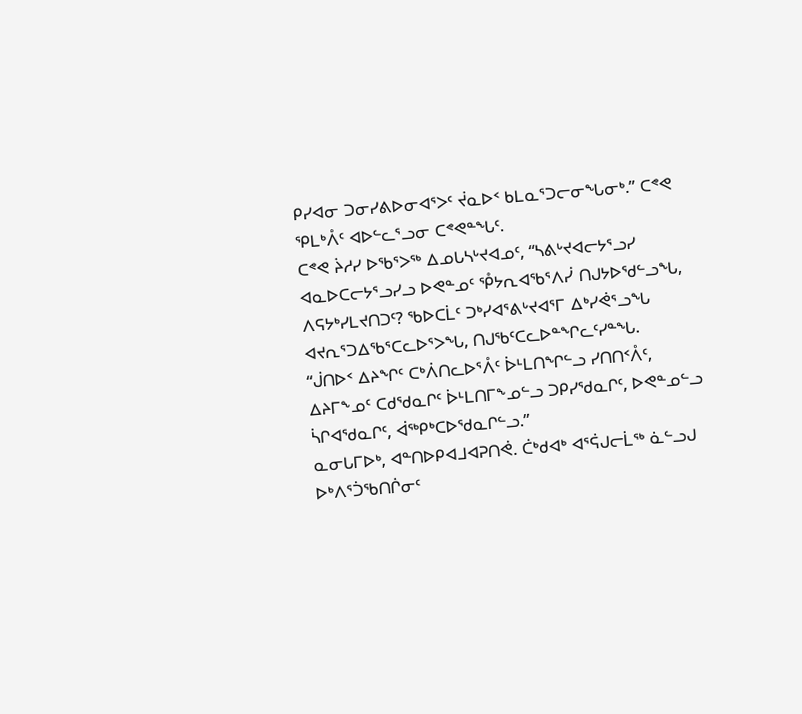ᑭᓯᐊᓂ ᑐᓂᓯᕕᐅᓂᐊᕐᐳᑦ ᔫᓇᐅᑉ ᑲᒪᓇᕐᑐᓕᓂᖓᓂᒃ.” ᑕᕝᕙ ᕿᒪᒃᐰᑦ ᐊᐅᓪᓚᕐᓗᓂ ᑕᕝᕙᓐᖓᑦ.
ᑕᕝᕙ ᔩᓱᓯ ᐅᖃᕐᐳᖅ ᐃᓄᒐᓴᒡᔪᐊᓄᑦ, “ᓴᕕᒡᔪᐊᓕᔭᕐᓗᓯ ᐊᓇᐅᑕᓕᔭᕐᓗᓯᓗ ᐅᕙᓐᓄᑦ ᕾᔭᕆᐊᖃᕐᐱᓰ ᑎᒍᔭᐅᖁᓪᓗᖓ, ᐱᕋᔭᒃᓯᒪᔪᑎᑐᑦ? ᖃᐅᑕᒫᑦ ᑐᒃᓯᐊᕐᕕᒡᔪᐊᕐᒥ ᐃᒃᓯᕚᕐᓗᖓ ᐊᔪᕆᕐᑐᐃᖃᕐᑕᓚᐅᕐᐳᖓ, ᑎᒍᖃᑦᑕᓚᐅᓐᖏᓚᑦᓯᓐᖓ.
“ᒎᑎᐅᑉ ᐃᔨᖏᑦ ᑕᒃᐲᑎᓚᐅᕐᐰᑦ ᐆᒻᒪᑎᖏᓪᓗ ᓯᑎᑎᑉᐰᑦ, ᐃᔨᒥᖕᓄᑦ ᑕᑯᖁᓇᒋᑦ ᐆᒻᒪᑎᒥᖕᓄᓪᓗ ᑐᑭᓯᖁᓇᒋᑦ, ᐅᕙᓐᓄᓪᓗ ᓵᒋᐊᖁᓇᒋᑦ, ᐋᖅᑭᒃᑕᐅᖁᓇᒋᓪᓗ.”
ᓇᓂᒐᒥᐅᒃ, ᐊᓐᑎᐅᑭᐊᒧᐊᕈᑎᕚ. ᑖᒃᑯᐊᒃ ᐊᕐᕌᒍᓕᒫᖅ ᓈᓪᓗᒍ ᐅᒃᐱᕐᑑᖃᑎᒌᓂᑦ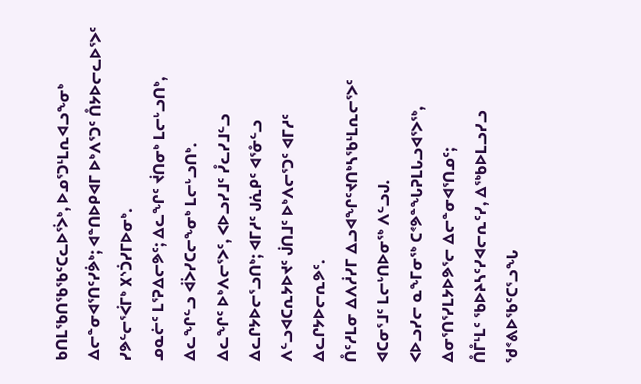ᑲᑎᒪᖃᑎᖃᖃᑦᑕᓚᐅᕐᐴᒃ, ᐅᓄᕐᑐᒻᒪᕆᐊᓗᖕᓂᒃ ᐃᓕᓐᓂᐊᕐᑎᑦᓯᕘᒃ; ᐊᓐᑎᐅᑭᐊᒥ ᐅᒃᐱᕐᑐᑦ ᑍᔭᐅᓕᓚᐅᕐᐳᑦ ᓯᕗᓪᓕᕐᐹᒥᒃ ᙭ᔅᑑᓯᒥᐅᓂᒃ.
ᓄᓇᓖᑦ ᒪᕐᕈᐃᓕᕗᑦ; ᐃᓚᖏᑦ ᔫᑎᓂᒃ ᒪᓕᒡᓗᑎᒃ, ᐃᓚᖏᓪᓗ ᐋᐴᓯᑕᓕᖕᓂᒃ ᒪᓕᒡᓗᑎᒃ.
ᐃᓚᖏᑦ ᐅᒃᐱᓕᕐᐳᑦ, ᐸᐅᓗᓯᒧᑦ ᓮᓚᓯᒧᓪᓗ ᐃᓚᒋᔭᐅᓕᕐᓗᑎᒃ; ᐊᒥᓱᑦ ᒍᕇᑭᑦ ᐊᕐᓁᓪᓗ ᐱᓪᓗᐊᑕᕆᔭᐅᔪᑦ ᒎᑎᒧᑦ ᐅᒃᐱᓕᕐᑐᑦ ᐊᒥᓱᑦ ᐃᓚᒋᔭᐅᓕᕆᕗᑦ.
ᑍᑦᓱᒪᓂ ᐃᐱᓲᓯᒥ ᐃᓗᐊᖏᑦᔪᑎᒃᓴᖃᒻᒪᕆᓕᕐᐳᑦ ᐊᑕᓂᕐᒧᑦ ᒪᓕᒡᑎᐅᓂᖅ ᐱᓪᓗᒍ.
ᐸᐅᓗᓯᓕ ᓇᖕᒥᓂᖅ ᑕᕝᕗᓐᖓᕈᒪᒐᓗᐊᕐᐳᖅ, ᐃᓂᕐᑎᕐᓯᒪᔭᐅᕗᕐᓕ ᐃᓕᓐᓂᐊᕐᑎᓄᑦ;
ᑍᒤᒻᒪᑦ ᖃᐅᔨᓴᑦᓯᐊᓕᕆᑦᓯ, ᐃᖅᑲᐅᒪᓗᓯᓗ ᖁᕝᕕᐅᖃᑦᑕᕐᓗᖓ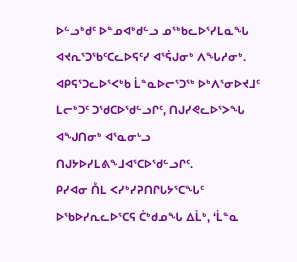ᐅᓪᓗᒃᑯᑦ ᐅᓐᓄᐊᒃᑯᓪᓗ ᓄᖅᑲᓚᐅᕐᓯᒪᓇᖓ ᐊᔪᕆᕐᑐᖃᑦᑕᓚᐅᕋᑦᓯ ᐊᕐᕌᒍᓂᒃ ᐱᖓᓱᓂᒃ.
ᐊᑭᕋᕐᑐᓚᐅᕐᐸᒃᑲ ᒫᓐᓇᐅᓕᕐᑐᖅ ᐅᒃᐱᕐᓂᐅᔪᒧᑦ ᒪᓕᒃᑐᑦ ᑐᖁᑕᐅᖁᓪᓗᒋᑦ, ᑎᒍᓯᕙᓚᐅᕐᐳᖓ ᐊᖑᑎᓂᒃ ᐊᕐᓇᓂᒡᓗ ᑎᒍᔭᐅᓯᒪᕕᖕᒧᐊᕐᑕᐅᖁᓪᓗᒋᑦ.
ᑭᓯᐊᓂ ᑍᒪ ᐸᓯᒃᓯᕈᑎᒋᒐᔭᕐᑕᖓᑦ ᐅᖃᐅᓯᕆᓚᐅᕐᑕᕋ ᑖᒃᑯᓄᖓ ᐃᒫᒃ, ‘ᒫᓐᓇ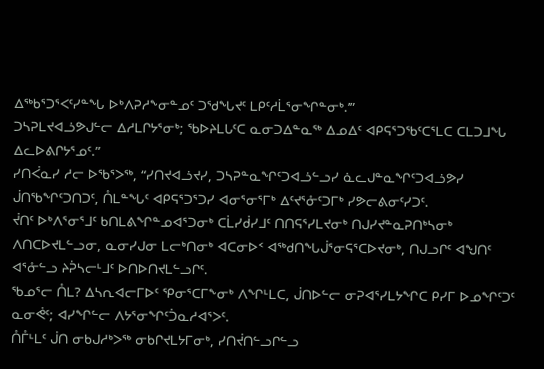ᐃᖅᑲᕐᑐᕐᐸᑦᓯᓐᖓ ᐅᒃᐱᕈᓱᖕᓂᓐᓄᑦ ᑐᖁᖓᔪᑦ ᒪᑭᑦᓱᒫᕐᓂᖏᓐᓂᒃ.’”
ᑐᓴᕈᒪᔪᐊᓘᕗᒍᓪᓕ ᐃᓱᒪᒋᔭᕐᓂᒃ; ᖃᐅᔨᒪᒐᑦᑕ ᓇᓂᑐᐃᓐᓇᖅ ᐃᓄᐃᑦ ᐊᑭᕋᕐᑐᖃᑦᑕᕐᒪᑕ ᑕᒪᑐᒧᖓ ᐃᓚᐅᕕᒋᔭᕐᓄᑦ.”
ᓯᑎᐹᓇᓯ ᓱᓕ ᐅᖃᕐᐳᖅ, “ᓯᑎᔪᐊᓘᔪᓯ, ᑐᓴᕈᓐᓇᖏᑦᑐᐊᓘᓪᓗᓯ ᓈᓚᒍᓐᓇᖏᑦᑐᐊᓘᕗᓯ ᒎᑎᖃᖏᑦᑐᑎᑐᑦ, ᑍᒪᓐᖓᑦ ᐊᑭᕋᕐᑐᕐᑐᓯ ᐊᓂᕐᓂᕐᒥᒃ ᐃᑦᔪᕐᓁᑦᑐᒥᒃ ᓯᕗᓕᕕᓂᑦᓯᑐᑦ.
ᔫᑎᑦ ᐅᒃᐱᕐᓂᕐᒧᑦ ᑲᑎᒪᕕᖏᓐᓄᐊᕐᑐᓂᒃ ᑕᒫᓯᑰᓯᒧᑦ ᑎᑎᕋᕐᓯᒪᔪᓂᒃ ᑎᒍᓯᔪᓐᓇᕈᑎᒃᓴᓂᒃ ᐱᑎᑕᐅᔪᒪᓪᓗᓂ, ᓇᓂᓯᒍᓂ ᒪᓕᒃᑎᓂᒃ ᐊᑕᓂᐅᑉ ᐊᖅᑯᑎᖓᒎᕐᓂᕋᕐᑕᐅᔪᓂᒃ, ᑎᒍᓗᒋᑦ ᐊᖑᑎᑦ ᐊᕐᓁᓪᓗ ᔨᕉᓴᓕᒻᒧᑦ ᐅᑎᐅᑎᔪᒪᓪᓗᒋᑦ.
ᖃᓄᕐᓕ ᑍᒪ? ᐃᓴᕆᐊᓕᒥᐅᑦ ᕿᓂᕐᑕᒥᖕᓂᒃ ᐱᖏᒻᒪᑕ, ᒎᑎᐅᓪᓕ ᓂᕈᐊᕐᓯᒪᔭᖏᑕ ᑭᓯᒥ ᐅᓄᖏᑦᑐᑦ ᓇᓂᕚᑦ; ᐊᓯᖏᓪᓕ ᐱᔭᕐᓂᖏᑦᑑᓇᓱᐊᕐᐳᑦ.
ᑍᒤᒻᒪᑦ ᒎᑎ ᓂᑲᒍᓱᒃᐳᖅ ᓂᑲᒋᔪᒪᔭᒥᓂᒃ, ᓯᑎᔫᑎᓪᓗᒋᓪᓗ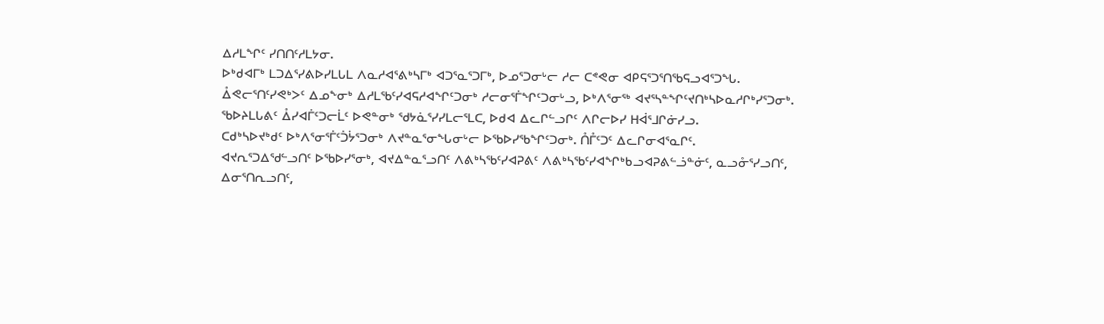ᐃᓱᒪᖏᑦ ᓯᑎᑎᑦᓱᒪᔭᓂ.
ᐅᒃᑯᐊᒥᒃ ᒪᑐᐃᕐᓯᕕᐅᓯᒪᒐᒪ ᐱᓇᓱᐊᕐᕕᒃᓴᒥᒃ ᐊᑐᕐᓇᕐᑐᒥᒃ, ᐅᓄᕐᑐᓂᒡᓕ ᓱᓕ ᑕᕝᕙᓂ ᐊᑭᕋᕐᑐᕐᑎᖃᕋᓗᐊᕐᑐᖓ.
ᐂᕙᓕᕐᑎᑦᓯᕙᒃᐳᑦ ᐃᓄᖕᓂᒃ ᐃᓱᒪᖃᑦᓯᐊᕋᓱᐊᖏᑦᑐᓂᒃ ᓱᓕᓂᕐᒦᖏᑦᑐᓂᒡᓗ, ᐅᒃᐱᕐᓂᖅ ᐊᔪᕐᓴᓐᖏᑦᔪᑎᒃᓴᐅᓇᓱᒋᒃᓯᕐᑐᓂᒃ.
ᖃᐅᔨᒪᒐᕕᑦ ᐂᓯᐊᒦᑦᑐᓕᒫᑦ ᐅᕙᓐᓂᒃ ᖁᔭᓈᕐᓯᓯᒪᓕᕐᒪᑕ, ᐅᑯᐊ ᐃᓚᒋᓪᓗᒋᑦ ᐱᒋᓕᐅᓯ ᕼᐋᕐᒧᒋᓃᓯᓗ.
ᑕᑯᒃᓴᐅᔪᒃᑯᑦ ᐅᒃᐱᕐᓂᕐᒦᑦᑑᔮᕐᑐᓂᒃ ᐱᔪᓐᓇᕐᓂᖓᓂᒡᓕ ᐅᖃᐅᓯᖃᖏᑦᑐᓂᒃ. ᑍᒤᑦᑐᑦ ᐃᓚᒋᓂᐊᕐᓇᒋᑦ.
ᐊᔪᕆᕐᑐᐃᖁᓪᓗᑎᑦ ᐅᖃᐅᓯᕐᓂᒃ, ᐊᔪᐃᓐᓇᕐᓗᑎᑦ ᐱᕕᒃᓴᖃᑦᓯᐊᕈᕕᑦ ᐱᕕᒃᓴᖃᑦᓯᐊᖏᒃᑲᓗᐊᕈᕕᓪᓘᓐᓃᑦ, ᓇᓗᓁᕐᓯᓗᑎᑦ, ᐃᓂᕐᑎᕆᓗᑎᑦ,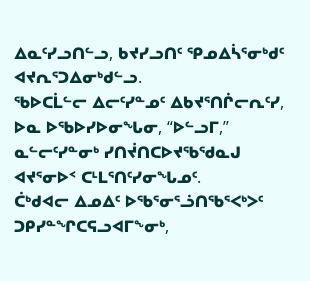ᐃᓇᑦᓯᓗᑎᓪᓗ, ᑲᔪᓯᓗᑎᑦ ᕿᓄᐃᓵᕐᓂᒃᑯᑦ ᐊᔪᕆᕐᑐᐃᓂᒃᑯᓪᓗ.
ᖃᐅᑕᒫᓪᓕ ᐃᓕᑦᓯᓐᓄᑦ ᐃᑲᔪᕐᑎᒌᓕᕆᑦᓯ, ᐅᓇ ᐅᖃᐅᓯᐅᓂᖓᓂ, “ᐅᓪᓗᒥ,” ᓇᓪᓕᑦᓯᓐᓂᒃ ᓯᑎᔫᑎᑕᐅᔪᖃᖁᓇᒍ ᐊᔪᕐᓂᐅᑉ ᑕᒻᒪᕐᑎᑦᓯᓂᖓᓄᑦ.
ᑖᒃᑯᐊᓕ ᐃᓄᐃᑦ ᐅᖃᕐᓂᕐᓘᑎᖃᕐᐸᒃᐳᑦ ᑐᑭᓯᓐᖏᑕᕋᓗᐊᒥᖕᓂᒃ,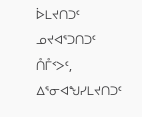ᐆᒪᔪᑎᑐᑦ ᓄᔪᐊᕐᑐᑎᑐᑦ ᑍᒤᑉᐳᑦ, ᐃᕐᓂᐊᖑᓯᒪᔪᑎᑐᑦ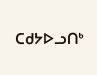ᑕᑯᔭᐅᓗᑎᒃ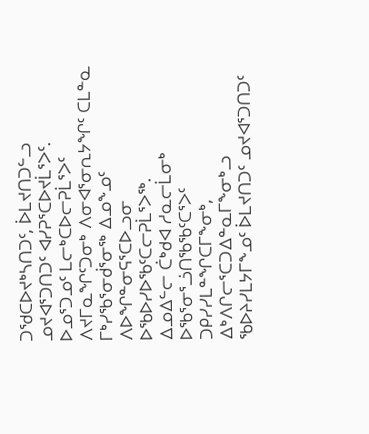ᑐᖁᑕᐅᔪᒃᓴᑎᑐᑦ, ᐆᒪᔪᑎᑐᓪᓗ ᓄᔪᐊᕐᑐᑎᑐᑦ ᐊᓯᕈᕐᑕᐅᔪᒫᕐᐳᑦ.
ᐅᓄᕐᑐᓄᑦ ᒪᓕᒃᑕᐅᓕᕈᒫᕐᐳᑦ ᐱᔪᒥᓇᖏᑦᑐᓂᒃ ᐱᓂᐊᕐᓂᕆᔭᖏᑦ ᑕᒪᓐᓇ ᒥᒃᓯᖃᕐᓂᑰᕐᓂᖅ ᐃᓄᖕᓄᑦ ᐱᐅᖏᓐᓂᕋᕐᑕᐅᓗᓂ ᐅᖃᐅᓯᐅᖃᑦᑕᓕᕈᒫᕐᐳᖅ.
ᐃᓄᐃᓪᓕ ᑖᒃᑯᐊ ᓱᓇᓕᒫᓂᒃ ᐅᖃᕐᓂᕐᓘᑎᖃᖃᑦᑕᕐᐳᑦ ᑐᑭᓯᓯᒪᓐᖏᑕᒥᖕᓂᒃ, ᐃᒃᐱᒋᓕᕐᑕᑐᐃᓐᓇᒥᖕᓂᒃᓗ ᖃᐅᔨᓯᒪᔭᒥᖕᓄᑦ ᐆᒪᔪᑎᑐᑦ ᓄᔪᐊᕐᑐᑎᑐᑦ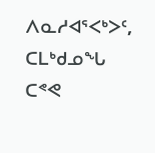ᐱᓇᓱᐊᕐᐸᒃᐳᑦ, ᑕᒪᒃᑯᓄᖓ ᑕᕝᕙ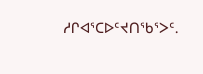ᓱᒋᐊᕐᑕᐅᑦᔪᑎᖃᕐᐳᑦ.